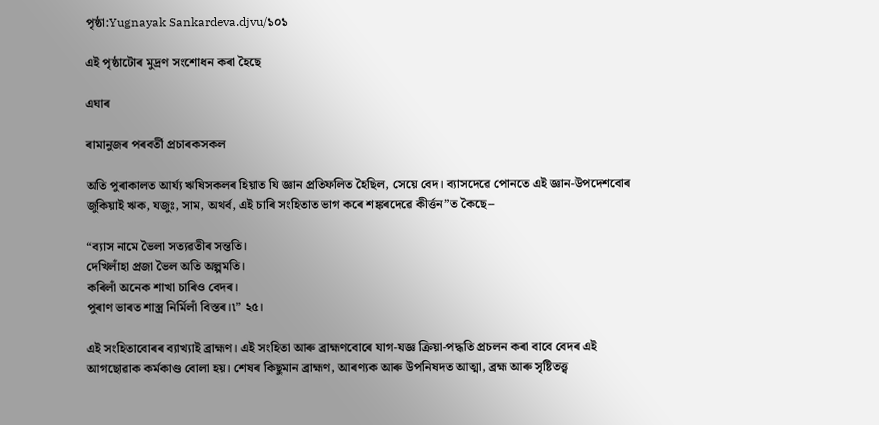পৃষ্ঠা:Yugnayak Sankardeva.djvu/১০১

এই পৃষ্ঠাটোৰ মুদ্ৰণ সংশোধন কৰা হৈছে

এঘাৰ

ৰামানুজৰ পৰবৰ্তী প্ৰচাৰকসকল

অতি পুৰাকালত আৰ্য্য ঋষিসকলৰ হিয়াত যি জ্ঞান প্ৰতিফলিত হৈছিল, সেয়ে বেদ। ব্যাসদেৱে পোনতে এই জ্ঞান-উপদেশবোৰ জুকিয়াই ঋক, যজুঃ, সাম, অথৰ্ব, এই চাৰি সংহিতাত ভাগ কৰে শঙ্কৰদেৱে কীৰ্ত্তন”ত কৈছে--

“ব্যাস নামে ভৈলা সত্যৱতীৰ সন্ততি।
দেখিলাঁহা প্ৰজা ভৈল অতি অল্পমতি।
কৰিলাঁ অনেক শাখা চাৰিও বেদৰ।
পুৰাণ ভাৰত শাস্ত্ৰ নিৰ্মিলাঁ বিস্তৰ।৷” ২৫।

এই সংহিতাবোৰৰ ব্যাখ্যাই ব্ৰাহ্মণ। এই সংহিতা আৰু ব্ৰাহ্মণবোৰে যাগ-যজ্ঞ ক্ৰিয়া-পদ্ধতি প্ৰচলন কৰা বাবে বেদৰ এই আগছোৱাক কৰ্মকাণ্ড বোলা হয়। শেষৰ কিছুমান ব্ৰাহ্মণ, আৰণ্যক আৰু উপনিষদত আত্মা, ব্ৰহ্ম আৰু সৃষ্টিতত্ত্ব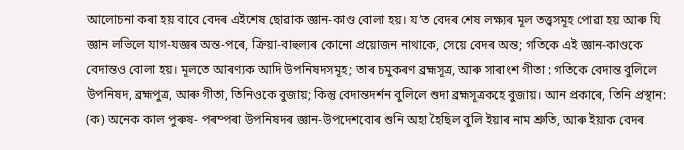আলোচনা কৰা হয় বাবে বেদৰ এইশেষ ছোৱাক জ্ঞান-কাণ্ড বোলা হয়। য’ত বেদৰ শেষ লক্ষ্যৰ মূল তত্ত্বসমূহ পোৱা হয় আৰু যি জ্ঞান লভিলে যাগ-যজ্ঞৰ অন্ত-পৰে, ক্ৰিয়া-বাহুল্যৰ কোনো প্ৰয়োজন নাথাকে, সেয়ে বেদৰ অন্ত; গতিকে এই জ্ঞান-কাণ্ডকে বেদান্তও বোলা হয়। মূলতে আৰণ্যক আদি উপনিষদসমূহ; তাৰ চমুকৰণ ব্ৰহ্মসূত্ৰ, আৰু সাৰাংশ গীতা : গতিকে বেদান্ত বুলিলে উপনিষদ, ব্ৰহ্মপুত্ৰ, আৰু গীতা, তিনিওকে বুজায়; কিন্তু বেদান্তদৰ্শন বুলিলে শুদা ব্ৰহ্মসূত্ৰকহে বুজায়। আন প্ৰকাৰে, তিনি প্ৰস্থান: (ক) অনেক কাল পুৰুষ- পৰম্পৰা উপনিষদৰ জ্ঞান-উপদেশবোৰ শুনি অহা হৈছিল বুলি ইয়াৰ নাম শ্ৰুতি, আৰু ইয়াক বেদৰ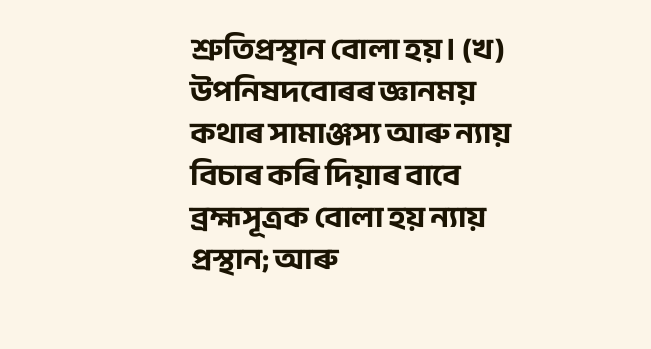শ্ৰুতিপ্ৰস্থান বোলা হয়। (খ) উপনিষদবোৰৰ জ্ঞানময় কথাৰ সামাঞ্জস্য আৰু ন্যায় বিচাৰ কৰি দিয়াৰ বাবে ব্ৰহ্মসূত্ৰক বোলা হয় ন্যায় প্ৰস্থান; আৰু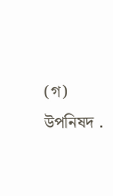(গ) উপনিষদ .